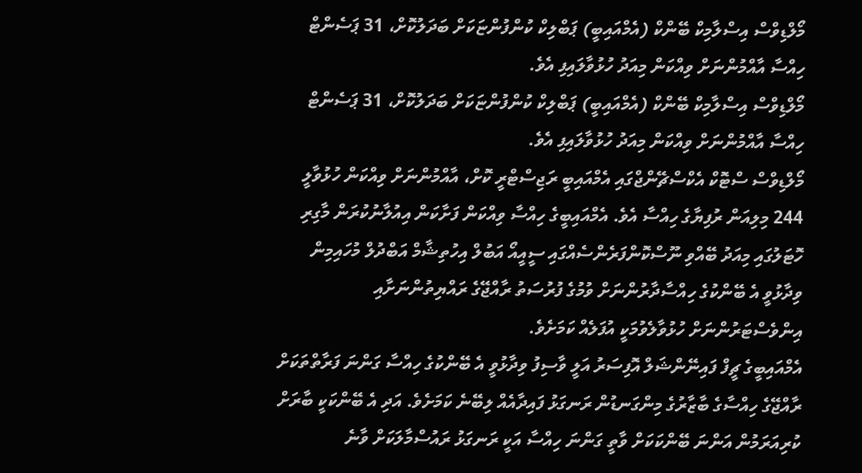މޯލްޑިވްސް އިސްލާމިކް ބޭންކް (އެމްއައިބީ) ޕަބްލިކް ކުންފުންޏަކަށް ބަދަލުކޮށް، 31 ޕަސެންޓް ހިއްސާ އާއްމުންނަށް ވިއްކަން މިއަދު ހުޅުވާލައިފި އެވެ.
މޯލްޑިވްސް އިސްލާމިކް ބޭންކް (އެމްއައިބީ) ޕަބްލިކް ކުންފުންޏަކަށް ބަދަލުކޮށް، 31 ޕަސެންޓް ހިއްސާ އާއްމުންނަށް ވިއްކަން މިއަދު ހުޅުވާލައިފި އެވެ.
މޯލްޑިވްސް ސްޓޮކް އެކްސްޗޭންޖްގައި އެމްއައިބީ ރަޖިސްޓްރީ ކޮށް، އާއްމުންނަށް ވިއްކަން ހުޅުވާލީ 244 މިލިއަން ރުފިޔާގެ ހިއްސާ އެވެ. އެމްއައިބީގެ ހިއްސާ ވިއްކަން ފަށާކަން އިއުލާނުކުރަން މާގިރި ހޮޓަލުގައި މިއަދު ބޭއްވި ނޫސްކޮންފަރެންސެއްގައި ސީއީއޯ އަބުލް އިހުތިޝާމް އަބްދުލް މުހައިމިން ވިދާޅުވީ އެ ބޭންކުގެ ހިއްސާދާރުންނަށް ވުމުގެ ފުރުސަތު ރާއްޖޭގެ ރައްޔިތުންނަށާއި އިންވެސްޓަރުންނަށް ހުޅުވާލެވުމަކީ އުފަލެއް ކަމަށެވެ.
އެމްއައިބީގެ ޗީފް ފައިނޭންޝަލް އޮފިސަރު އަލީ ވާސިފު ވިދާޅުވީ އެ ބޭންކުގެ ހިއްސާ ގަންނަ ފަރާތްތަކަށް ރާއްޖޭގެ ހިއްސާގެ ބާޒާރުގެ މިންގަނޑުން ރަނގަޅު ފައިދާއެއް ލިބޭނެ ކަމަށެވެ. އަދި އެ ބޭންކަކީ ބާރަށް ކުރިއަރަމުން އަންނަ ބޭންކަކަށް ވާތީ ގަންނަ ހިއްސާ އަކީ ރަނގަޅު ރައުސްމާލަކަށް ވާނެ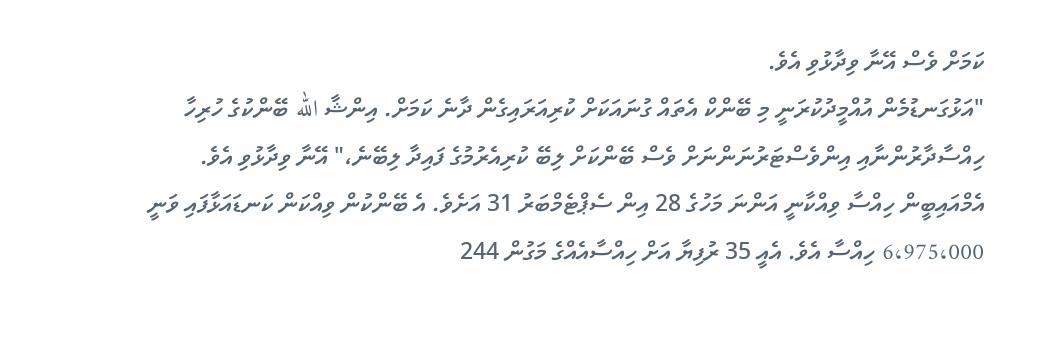ކަމަށް ވެސް އޭނާ ވިދާޅުވި އެވެ.
"އަޅުގަނޑުމެން އުއްމީދުކުރަނީ މި ބޭންކް އެތައް ގުނައަކަށް ކުރިއަރައިގެން ދާނެ ކަމަށް. އިންޝާ الله ބޭންކުގެ ހުރިހާ ހިއްސާދާރުންނާއި އިންވެސްޓަރުނަންނަށް ވެސް ބޭންކަށް ލިބޭ ކުރިއެރުމުގެ ފައިދާ ލިބޭނެ،" އޭނާ ވިދާޅުވި އެވެ.
އެމްއައިބީން ހިއްސާ ވިއްކާނީ އަންނަ މަހުގެ 28 އިން ސެޕްޓެމްބަރު 31 އަށެވެ. އެ ބޭންކުން ވިއްކަން ކަނޑައަޅާފައި ވަނީ 6،975،000 ހިއްސާ އެވެ. އެއީ 35 ރުފިޔާ އަށް ހިއްސާއެއްގެ މަގުން 244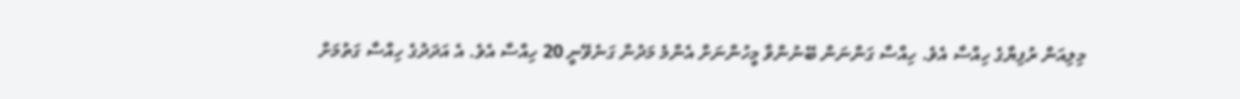މިލިއަން ރުފިޔާގެ ހިއްސާ އެވެ. ހިއްސާ ގަންނަން ބޭނުންވާ މީހުންނަށް އެންމެ މަދުން ގަނެވޭނީ 20 ހިއްސާ އެވެ. އެ އަދަދުގެ ހިއްސާ ގަތުމަށް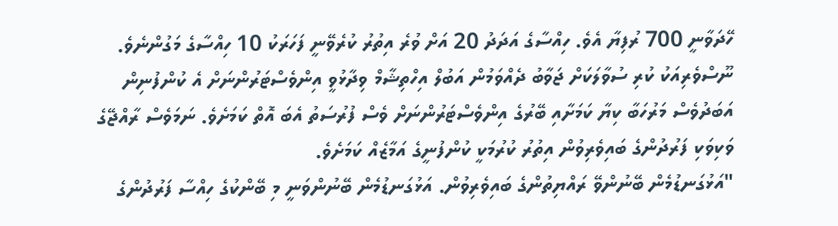ހޭދަވާނީ 700 ރުފިޔާ އެވެ. ހިއްސާގެ އަދަދު 20 އަށް ވުރެ އިތުރު ކުރެވޭނީ ފަހަރަކު 10 ހިއްސާގެ މަގުންނެވެ.
ނޫސްވެރިއަކު ކުރި ސުވާލަކަށް ޖަވާބު ދެއްވަމުން އަބުލް އިހްތިޝާމް ވިދާޅުވީ އިންވެސްޓަރުންނަށް އެ ކުންފުނިން އަބަދުވެސް މަރުހަބާ ކިޔާ ކަމަށާއި ބޭރުގެ އިންވެސްޓަރުންނަށް ވެސް ފުރުސަތު އެބަ އޮތް ކަމަށެވެ. ނަމަވެސް ރާއްޖޭގެ ވަކިވަކި ފަރުދުންގެ ބައިވެރިވުން އިތުރު ކުރުމަކީ ކުންފުނީގެ އަމާޒެއް ކަމަށެވެ.
"އަޅުގަނޑުމެން ބޭނުންވޭ ރައްޔިތުންގެ ބައިވެރިވުން. އަޅުގަނޑުމެން ބޭނުންވަނީ މި ބޭންކުގެ ހިއްސާ ފަރުދުންގެ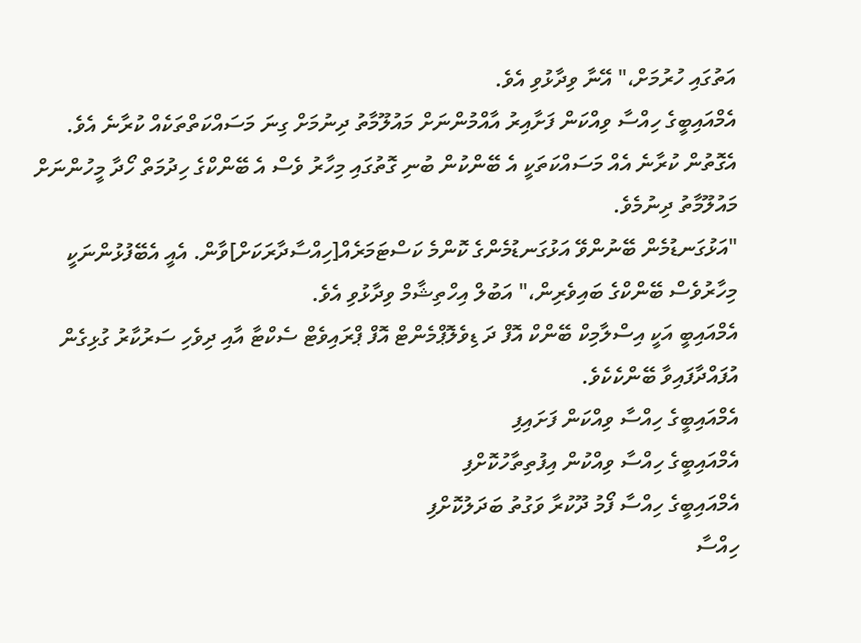އަތުގައި ހުރުމަށް،" އޭނާ ވިދާޅުވި އެވެ.
އެމްއައިބީގެ ހިއްސާ ވިއްކަން ފަށާއިރު އާއްމުންނަށް މައުލޫމާތު ދިނުމަށް ގިނަ މަސައްކަތްތަކެއް ކުރާނެ އެވެ. އެގޮތުން ކުރާނެ އެއް މަސައްކަތަކީ އެ ބޭންކުން ބުނި ގޮތުގައި މިހާރު ވެސް އެ ބޭންކްގެ ހިދުމަތް ހޯދާ މީހުންނަށް މައުލޫމާތު ދިނުމެވެ.
"އަޅުގަނޑުމެން ބޭނުންވޭ އަޅުގަނޑުމެންގެ ކޮންމެ ކަސްޓަމަރެއް[ހިއްސާދާރަކަށް]ވާން. އެއީ އެބޭފުޅުންނަކީ މިހާރުވެސް ބޭންކްގެ ބައިވެރިން،" އަބުލް އިހްތިޝާމް ވިދާޅުވި އެވެ.
އެމްއައިބީ އަކީ އިސްލާމިކް ބޭންކް އޮފް ދަ ޑިވެލޮޕްމެންޓް އޮފް ޕްރައިވެޓް ސެކްޓާ އާއި ދިވެހި ސަރުކާރު ގުޅިގެން އުފައްދާފައިވާ ބޭންކެކެވެ.
އެމްއައިބީގެ ހިއްސާ ވިއްކަން ފަށައިފި
އެމްއައިބީގެ ހިއްސާ ވިއްކުން އިފުތިތާހުކޮށްފި
އެމްއައިބީގެ ހިއްސާ ފޯމު ދޫކުރާ ވަގުތު ބަދަލުކޮށްފި
ހިއްސާ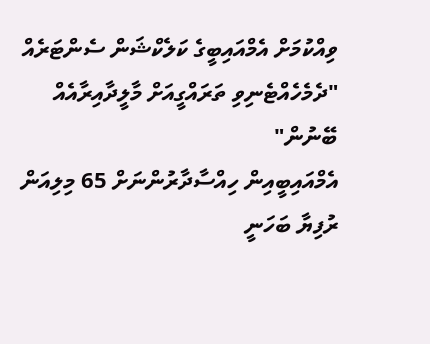ވިއްކުމަށް އެމްއައިބީގެ ކަލެކްޝަން ސެންޓަރެއް
"ދެމެހެއްޓެނިވި ތަރައްގީއަށް މާލީދާއިރާއެއް ބޭނުން"
އެމްއައިބީއިން ހިއްސާދާރުންނަށް 65 މިލިއަން ރުފިޔާ ބަހަނީ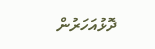ދޮޅުއަހަރުން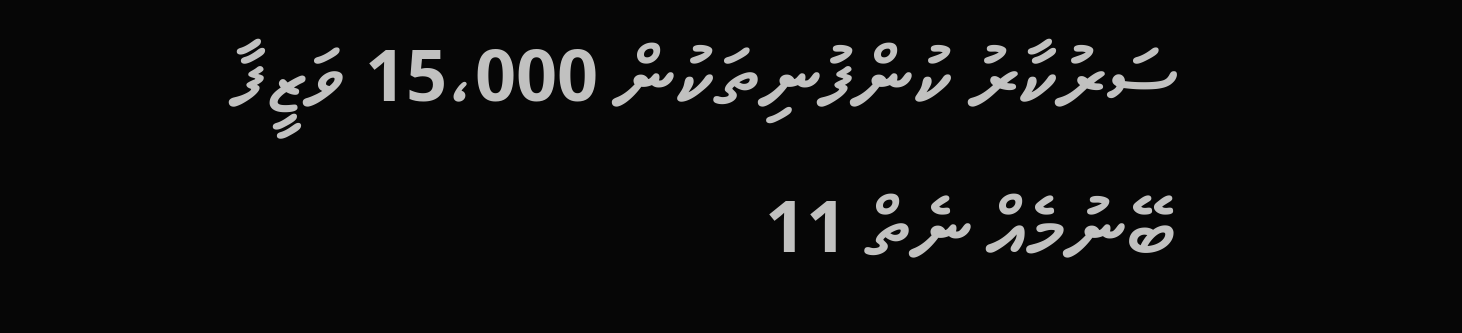ސަރުކާރު ކުންފުނިތަކުން 15،000 ވަޒީފާ
ބޭނުމެއް ނެތް 11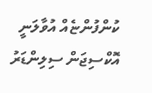ކުންފުންޏެއް އުވާލަނީ
އޮކްސިޖަން ސިލިންޑަރު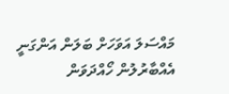މައްސަލަ އަވަހަށް ބަލަން އަންގަނީ
އެއްބާރުލުން ހޯއްދަވަން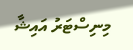މިނިސްޓަރު އައިޝާ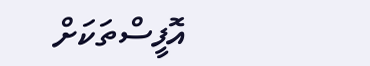އޮފީސްތަކަށް